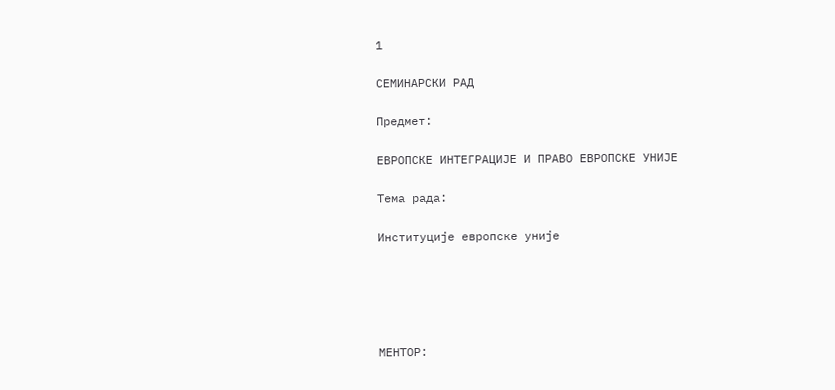1

СЕМИНАРСКИ РАД

Предмет:

ЕВРОПСКЕ ИНТЕГРАЦИЈЕ И ПРАВО ЕВРОПСКЕ УНИЈЕ

Тема рада:

Институције европске уније





МЕНТОР: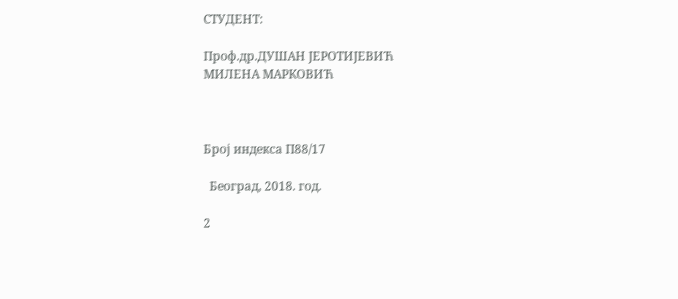СТУДЕНТ:

Проф.др.ДУШАН ЈЕРОТИЈЕВИЋ                                      МИЛЕНА МАРКОВИЋ



Број индекса П88/17

  Београд, 2018. год.

2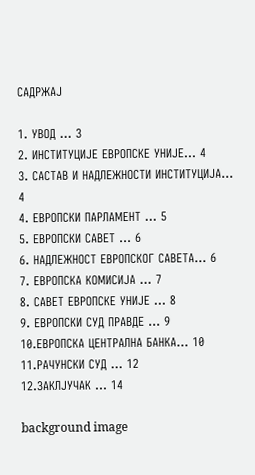САДРЖАЈ

1. УВОД ... 3
2. ИНСТИТУЦИЈЕ ЕВРОПСКЕ УНИЈЕ... 4
3. САСТАВ И НАДЛЕЖНОСТИ ИНСТИТУЦИЈА... 4
4. ЕВРОПСКИ ПАРЛАМЕНТ ... 5
5. ЕВРОПСКИ САВЕТ ... 6
6. НАДЛЕЖНОСТ ЕВРОПСКОГ САВЕТА... 6
7. ЕВРОПСКА КОМИСИЈА ... 7
8. САВЕТ ЕВРОПСКЕ УНИЈЕ ... 8
9. ЕВРОПСКИ СУД ПРАВДЕ ... 9
10.ЕВРОПСКА ЦЕНТРАЛНА БАНКА... 10
11.РАЧУНСКИ СУД ... 12
12.ЗАКЛЈУЧАК ... 14

background image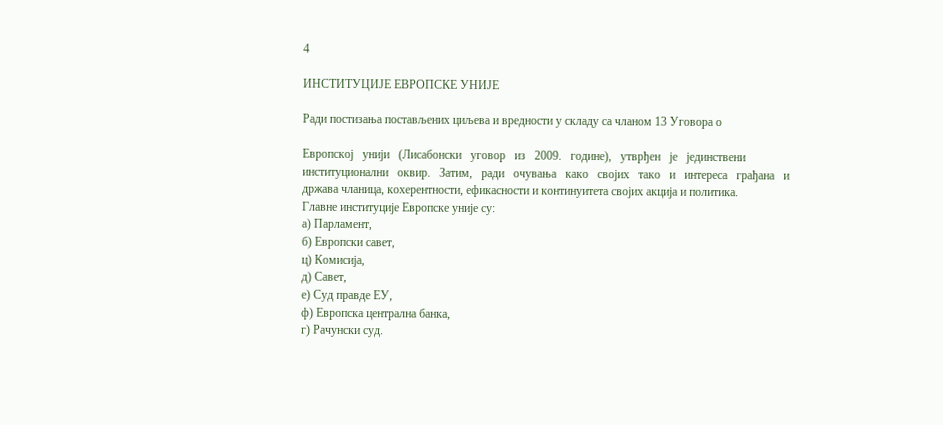4

ИНСТИТУЦИЈЕ ЕВРОПСКЕ УНИЈЕ

Ради постизања постављених циљева и вредности у складу са чланом 13 Уговора о

Европској   унији   (Лисабонски   уговор   из   2009.   године),   утврђен   је   јединствени
институционални   оквир.   Затим,   ради   очувања   како   својих   тако   и   интереса   грађана   и
држава чланица, кохерентности, ефикасности и континуитета својих акција и политика.
Главне институције Европске уније су:
а) Парламент,
б) Европски савет,
ц) Комисија,
д) Савет,
е) Суд правде ЕУ,
ф) Европска централна банка,
г) Рачунски суд.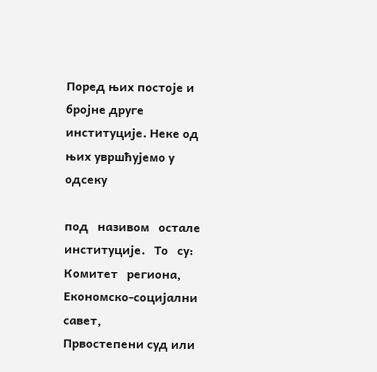Поред њих постоје и бројне друге институције. Неке од њих увршћујемо у одсеку

под   називом   остале   институције.   То   су:   Комитет   региона,   Економско-социјални   савет,
Првостепени суд или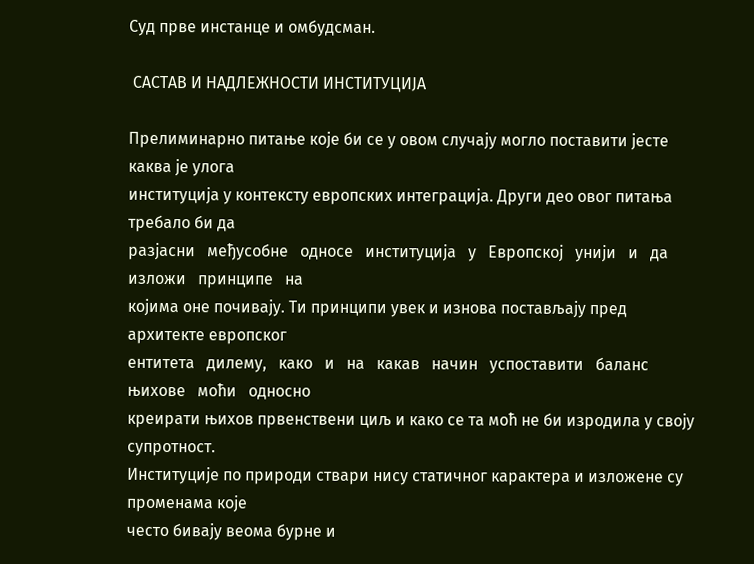Суд прве инстанце и омбудсман.

 САСТАВ И НАДЛЕЖНОСТИ ИНСТИТУЦИЈА

Прелиминарно питање које би се у овом случају могло поставити јесте каква је улога
институција у контексту европских интеграција. Други део овог питања требало би да
разјасни   међусобне   односе   институција   у   Европској   унији   и   да   изложи   принципе   на
којима оне почивају. Ти принципи увек и изнова постављају пред архитекте европског
ентитета   дилему,   како   и   на   какав   начин   успоставити   баланс   њихове   моћи   односно
креирати њихов првенствени циљ и како се та моћ не би изродила у своју супротност.
Институције по природи ствари нису статичног карактера и изложене су променама које
често бивају веома бурне и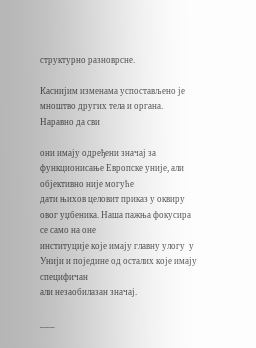структурно разноврсне.

Каснијим изменама успостављено је мноштво других тела и органа. Наравно да сви

они имају одређени значај за функционисање Европске уније, али објективно није могуће
дати њихов целовит приказ у оквиру овог уџбеника. Наша пажња фокусира се само на оне
институције које имају главну улогу  у Унији и поједине од осталих које имају специфичан
али незаобилазан значај.

___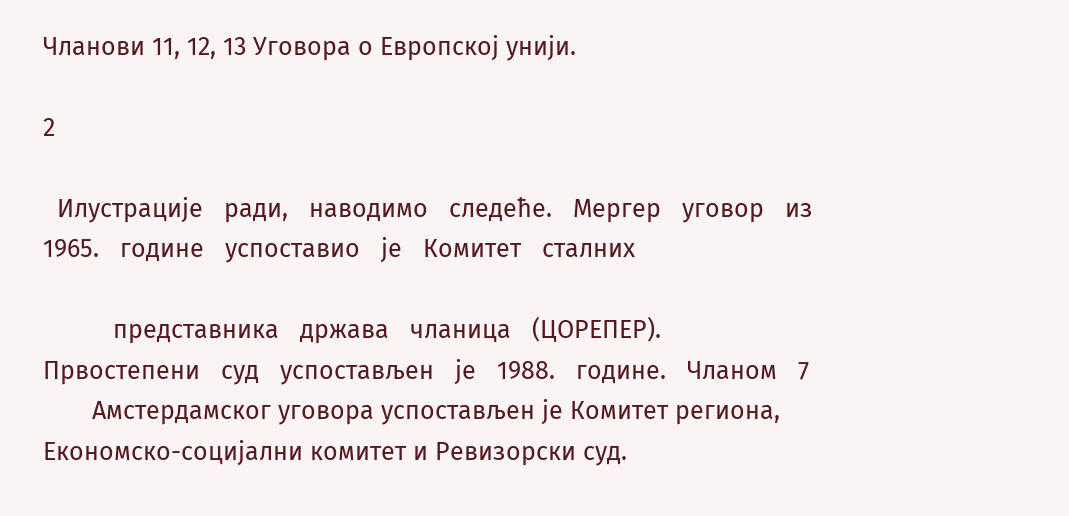Чланови 11, 12, 13 Уговора о Европској унији.

2

  Илустрације   ради,   наводимо   следеће.   Мергер   уговор   из   1965.   године   успоставио   је   Комитет   сталних

          представника   држава   чланица   (ЦОРЕПЕР).   Првостепени   суд   успостављен   је   1988.   године.   Чланом   7
       Амстердамског уговора успостављен је Комитет региона, Економско-социјални комитет и Ревизорски суд.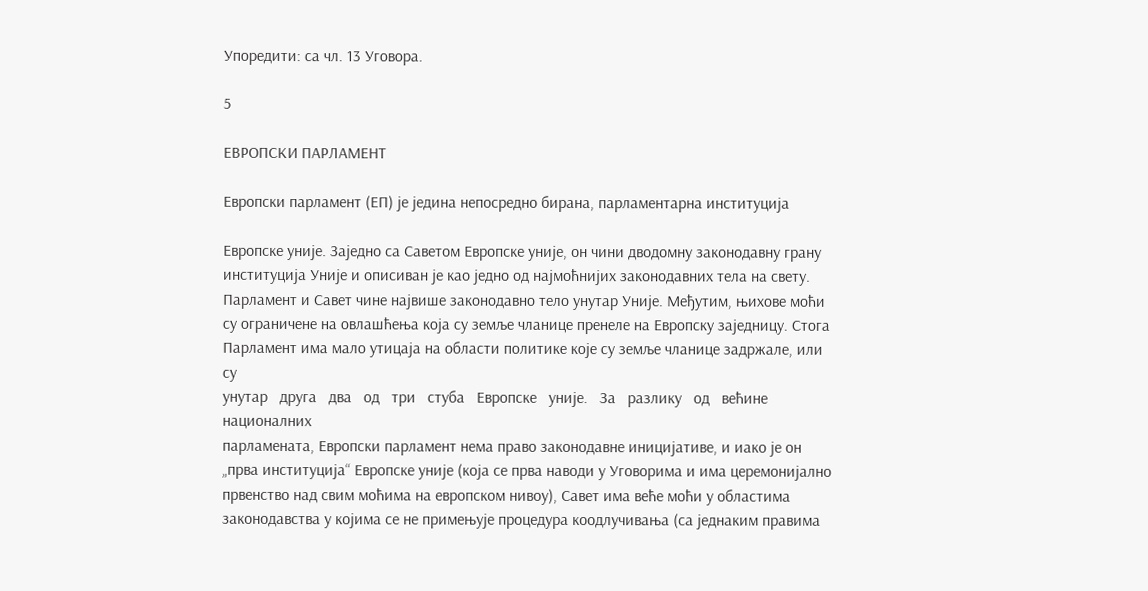Упоредити: са чл. 13 Уговора.

5

ЕВРОПСКИ ПАРЛАМЕНТ

Европски парламент (ЕП) је једина непосредно бирана, парламентарна институција

Европске уније. Заједно са Саветом Европске уније, он чини дводомну законодавну грану
институција Уније и описиван је као једно од најмоћнијих законодавних тела на свету.
Парламент и Савет чине највише законодавно тело унутар Уније. Међутим, њихове моћи
су ограничене на овлашћења која су земље чланице пренеле на Европску заједницу. Стога
Парламент има мало утицаја на области политике које су земље чланице задржале, или су
унутар   друга   два   од   три   стуба   Европске   уније.   За   разлику   од   већине   националних
парламената, Европски парламент нема право законодавне иницијативе, и иако је он
„прва институција“ Европске уније (која се прва наводи у Уговорима и има церемонијално
првенство над свим моћима на европском нивоу), Савет има веће моћи у областима
законодавства у којима се не примењује процедура коодлучивања (са једнаким правима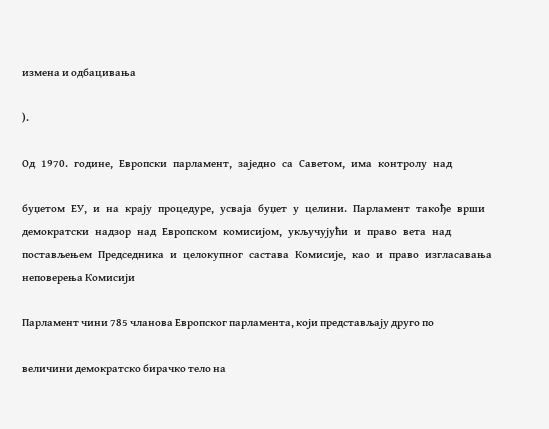измена и одбацивања

).

Од   1970.   године,   Европски   парламент,   заједно   са   Саветом,   има   контролу   над

буџетом   ЕУ,   и   на   крају   процедуре,   усваја   буџет   у   целини.   Парламент   такође   врши
демократски   надзор   над   Европском   комисијом,   укључујући   и   право   вета   над
постављењем   Председника   и   целокупног   састава   Комисије,   као   и   право   изгласавања
неповерења Комисији

Парламент чини 785 чланова Европског парламента, који представљају друго по

величини демократско бирачко тело на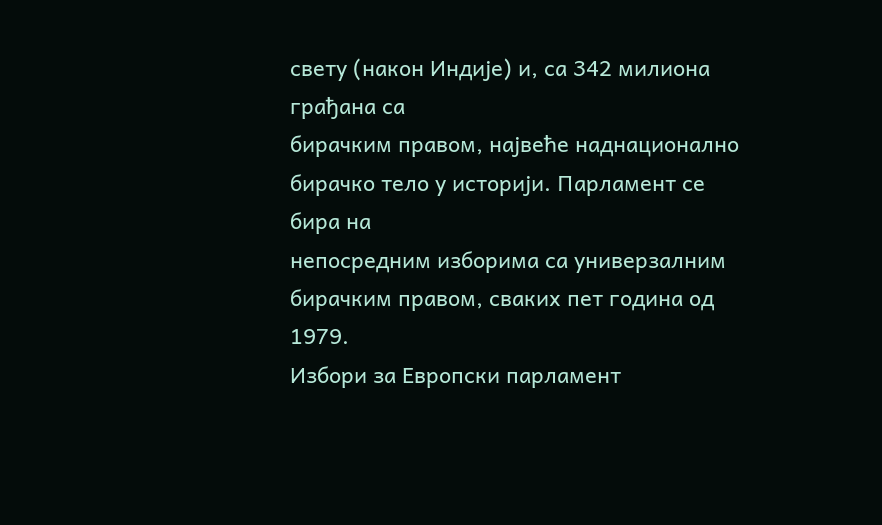свету (након Индије) и, са 342 милиона грађана са
бирачким правом, највеће наднационално бирачко тело у историји. Парламент се бира на
непосредним изборима са универзалним бирачким правом, сваких пет година од 1979.
Избори за Европски парламент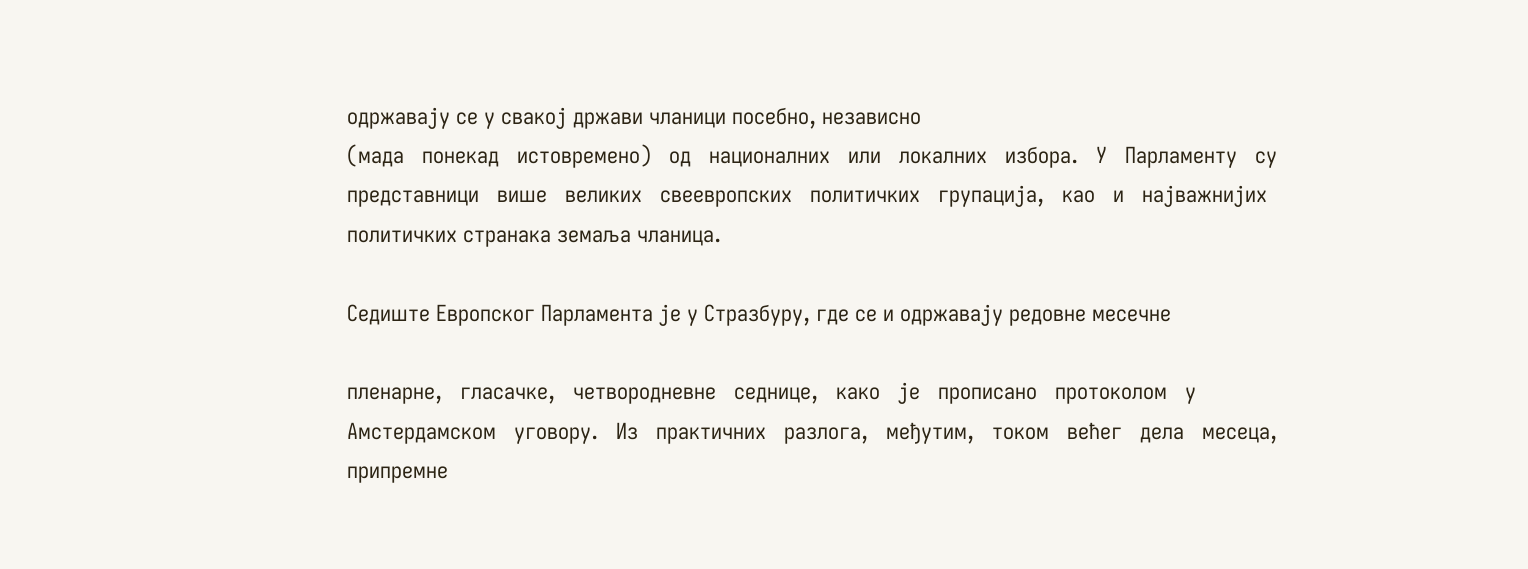одржавају се у свакој држави чланици посебно, независно
(мада   понекад   истовремено)   од   националних   или   локалних   избора.   У   Парламенту   су
представници   више   великих   свеевропских   политичких   групација,   као   и   најважнијих
политичких странака земаља чланица.

Седиште Европског Парламента је у Стразбуру, где се и одржавају редовне месечне

пленарне,   гласачке,   четвородневне   седнице,   како   је   прописано   протоколом   у
Амстердамском   уговору.   Из   практичних   разлога,   међутим,   током   већег   дела   месеца,
припремне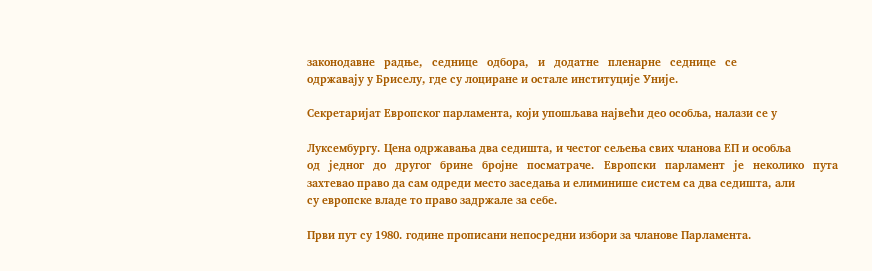законодавне   радње,   седнице   одбора,   и   додатне   пленарне   седнице   се
одржавају у Бриселу, где су лоциране и остале институције Уније.

Секретаријат Европског парламента, који упошљава највећи део особља, налази се у

Луксембургу. Цена одржавања два седишта, и честог сељења свих чланова ЕП и особља
од   једног   до   другог   брине   бројне   посматраче.   Европски   парламент   је   неколико   пута
захтевао право да сам одреди место заседања и елиминише систем са два седишта, али
су европске владе то право задржале за себе.

Први пут су 1980. године прописани непосредни избори за чланове Парламента.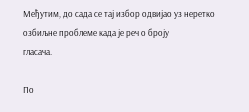Међутим, до сада се тај избор одвијао уз неретко озбиљне проблеме када је реч о броју
гласача.

По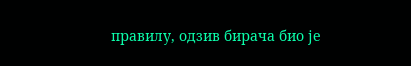правилу, одзив бирача био је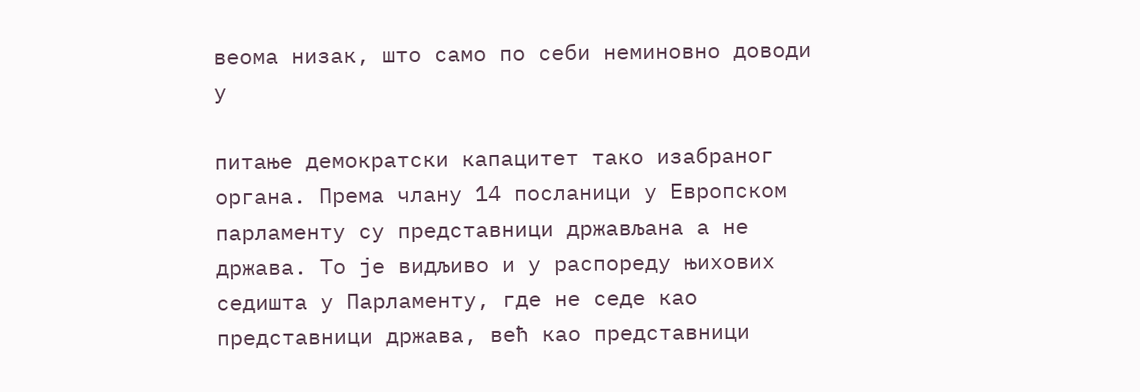веома низак, што само по себи неминовно доводи у

питање демократски капацитет тако изабраног органа. Према члану 14 посланици у Европском
парламенту су представници држављана а не држава. То је видљиво и у распореду њихових
седишта у Парламенту, где не седе као представници држава, већ као представници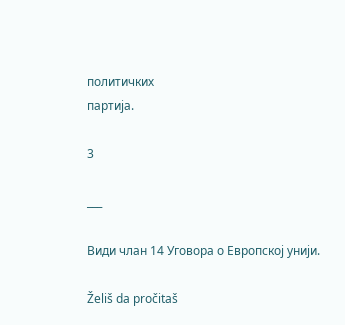политичких
партија.

3

___

Види члан 14 Уговора о Европској унији.

Želiš da pročitaš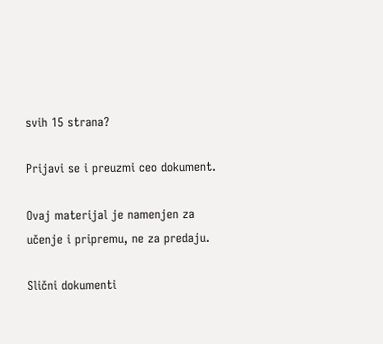svih 15 strana?

Prijavi se i preuzmi ceo dokument.

Ovaj materijal je namenjen za učenje i pripremu, ne za predaju.

Slični dokumenti